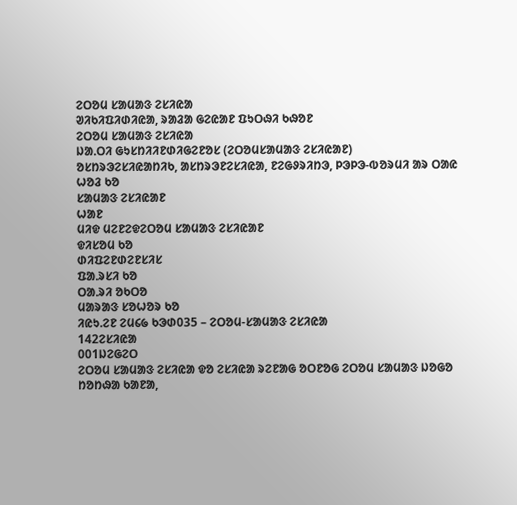ᱮᱛᱚᱢ ᱥᱟᱢᱟᱝ ᱮᱥᱤᱭᱟ
ᱣᱤᱠᱤᱯᱤᱰᱤᱭᱟ, ᱨᱟᱲᱟ ᱜᱮᱭᱟᱱ ᱯᱩᱛᱷᱤ ᱠᱷᱚᱱ
ᱮᱛᱚᱢ ᱥᱟᱢᱟᱝ ᱮᱥᱤᱭᱟ
ᱡᱟᱹᱛᱤ ᱜᱩᱥᱴᱤᱤᱱᱰᱤᱜᱮᱱᱚᱥ (ᱮᱛᱚᱢᱥᱟᱢᱟᱝ ᱮᱥᱤᱭᱟᱱ)
ᱚᱥᱴᱨᱳᱮᱥᱤᱭᱟᱴᱤᱠ, ᱟᱥᱴᱨᱳᱱᱮᱥᱤᱭᱟ, ᱱᱮᱜᱽᱨᱤᱴᱳ, ᱞᱳᱞᱳ-ᱵᱚᱨᱢᱤ ᱟᱨ ᱛᱟᱭ ᱦᱚᱲ ᱠᱚ
ᱥᱟᱢᱟᱝ ᱮᱥᱤᱭᱟᱱ
ᱦᱟᱱ
ᱢᱤᱫ ᱢᱮᱱᱮᱫᱮᱛᱚᱢ ᱥᱟᱢᱟᱝ ᱮᱥᱤᱭᱟᱱ
ᱫᱤᱥᱚᱢ ᱠᱚ
ᱰᱤᱯᱮᱱᱰᱮᱱᱥᱤᱥ
ᱯᱟᱹᱨᱥᱤ ᱠᱚ
ᱛᱟᱹᱨᱤ ᱚᱠᱛᱚ
ᱢᱟᱨᱟᱝ ᱥᱚᱦᱚᱨ ᱠᱚ
ᱤᱭᱩ.ᱮᱱ ᱮᱢ᱔᱙ ᱠᱳᱰ035 – ᱮᱛᱚᱢ-ᱥᱟᱢᱟᱝ ᱮᱥᱤᱭᱟ
142ᱮᱥᱤᱭᱟ
001ᱡᱮᱜᱮᱛ
ᱮᱛᱚᱢ ᱥᱟᱢᱟᱝ ᱮᱥᱤᱭᱟ ᱫᱚ ᱮᱥᱤᱭᱟ ᱨᱮᱱᱟᱜ ᱚᱛᱱᱚᱜ ᱮᱛᱚᱢ ᱥᱟᱢᱟᱝ ᱡᱚᱜᱚ ᱴᱚᱴᱷᱟ ᱠᱟᱱᱟ,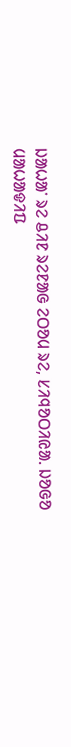ᱡᱟᱦᱟᱸ ᱨᱮ ᱪᱤᱱ ᱨᱮᱱᱟᱜ ᱮᱛᱚᱢ ᱨᱮ, ᱥᱤᱧᱚᱛᱤᱭᱟᱹ ᱡᱚᱜᱚ ᱢᱟᱦᱟᱫᱤᱯ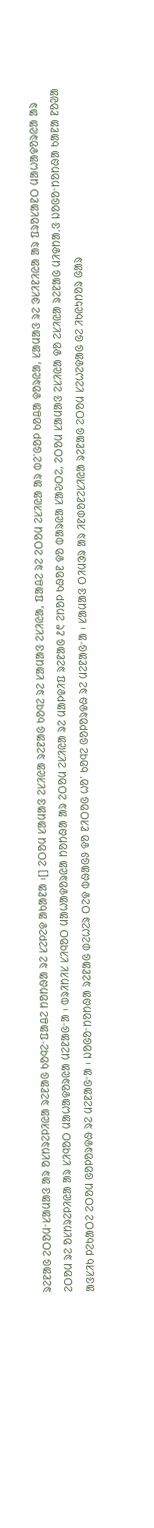ᱨᱮᱱᱟᱜ ᱮᱛᱚᱢᱼᱥᱟᱢᱟᱝ ᱟᱨ ᱚᱥᱴᱨᱮᱞᱤᱭᱟ ᱨᱮᱱᱟᱜ ᱠᱚᱧᱮᱼᱯᱟᱪᱮ ᱴᱚᱴᱷᱟ ᱨᱮ ᱥᱮᱞᱮᱫ ᱟᱠᱟᱱᱟ ᱾[] ᱮᱛᱚᱢ ᱥᱟᱢᱟᱝ ᱮᱥᱤᱭᱟ ᱨᱮᱱᱟᱜ ᱠᱚᱧᱮ ᱨᱮ ᱥᱟᱢᱟᱝ ᱮᱥᱤᱭᱟ, ᱯᱟᱪᱮ ᱨᱮ ᱮᱛᱚᱢ ᱮᱥᱤᱭᱟ ᱟᱨ ᱵᱮᱸᱜᱚᱞ ᱠᱚᱪᱟ ᱫᱚᱨᱭᱟ, ᱥᱟᱢᱟᱝ ᱨᱮ ᱳᱥᱤᱱᱤᱭᱟ ᱟᱨ ᱯᱨᱚᱥᱟᱱᱛ ᱢᱟᱦᱟᱫᱚᱨᱭᱟ ᱟᱨ ᱮᱛᱚᱢ ᱨᱮ ᱚᱥᱴᱨᱮᱞᱤᱭᱟ ᱟᱨ ᱥᱤᱧᱚᱛ ᱢᱟᱦᱟᱫᱚᱨᱭᱟ ᱢᱮᱱᱟᱜᱼᱟ ᱾ ᱵᱨᱤᱴᱤᱥ ᱥᱤᱧᱚᱛ ᱢᱟᱦᱟᱫᱚᱨᱭᱟ ᱴᱚᱴᱷᱟ ᱟᱨ ᱮᱛᱚᱢ ᱮᱥᱤᱭᱟ ᱨᱮ ᱢᱟᱞᱫᱤᱯ ᱨᱮᱱᱟᱜ ᱒᱖ ᱮᱴᱚᱞ ᱠᱷᱚᱱ ᱫᱚ ᱵᱟᱨᱭᱟ ᱥᱟᱶᱛᱮ, ᱮᱛᱚᱢ ᱥᱟᱢᱟᱝ ᱮᱥᱤᱭᱟ ᱫᱚ ᱮᱥᱤᱭᱟ ᱨᱮᱱᱟᱜ ᱢᱤᱫᱴᱟᱹᱝ ᱡᱚᱜᱚᱼᱴᱚᱴᱷᱟ ᱠᱟᱱᱟ ᱱᱚᱣᱟ ᱟᱝᱥᱤᱠ ᱞᱮᱠᱟᱛᱮ ᱮᱛᱚᱢ ᱜᱚᱞᱚᱨᱫᱷ ᱨᱮ ᱢᱮᱱᱟᱜᱼᱟ ᱾ ᱡᱚᱜᱚᱼᱴᱚᱴᱷᱟ ᱨᱮᱱᱟᱜ ᱰᱮᱦᱮᱨ ᱛᱮᱫ ᱵᱷᱟᱜᱽ ᱫᱚ ᱱᱤᱛᱚᱜ ᱦᱚᱸ ᱠᱚᱧᱮ ᱜᱚᱞᱚᱨᱫᱷ ᱨᱮ ᱢᱮᱱᱟᱜᱼᱟ ᱾ ᱥᱟᱢᱟᱝ ᱛᱤᱢᱳᱨ ᱟᱨ ᱤᱱᱰᱚᱱᱮᱥᱤᱭᱟ ᱨᱮᱱᱟᱜ ᱮᱛᱚᱢ ᱥᱮᱦᱮᱫᱟᱜ ᱜᱮ ᱤᱠᱭᱩᱴᱚᱨ ᱜᱟᱨ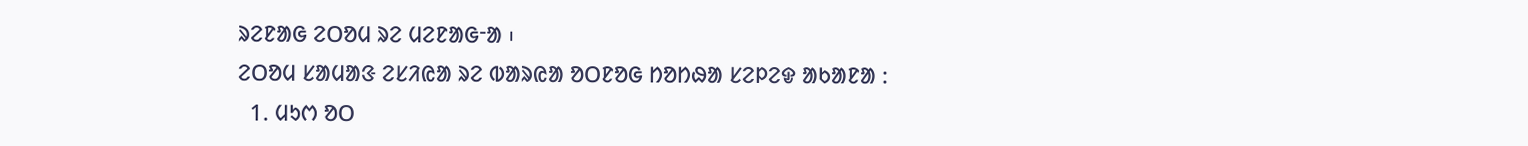ᱨᱮᱱᱟᱜ ᱮᱛᱚᱢ ᱨᱮ ᱢᱮᱱᱟᱜᱼᱟ ᱾
ᱮᱛᱚᱢ ᱥᱟᱢᱟᱝ ᱮᱥᱤᱭᱟ ᱨᱮ ᱵᱟᱨᱭᱟ ᱚᱛᱱᱚᱜ ᱴᱚᱴᱷᱟ ᱥᱮᱞᱮᱫ ᱟᱠᱟᱱᱟ :
  1. ᱢᱩᱬ ᱚᱛ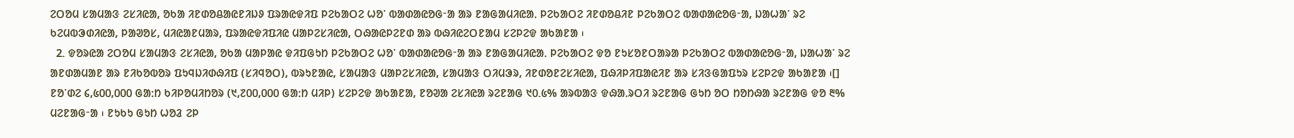ᱮᱛᱚᱢ ᱥᱟᱢᱟᱝ ᱮᱥᱤᱭᱟ, ᱚᱠᱟ ᱤᱱᱰᱚᱪᱟᱭᱱᱤᱡᱽ ᱯᱨᱟᱭᱫᱤᱯ ᱞᱮᱠᱟᱛᱮ ᱦᱚᱸ ᱵᱟᱰᱟᱭᱚᱜᱼᱟ ᱟᱨ ᱱᱟᱜᱟᱢᱤᱭᱟᱹ ᱞᱮᱠᱟᱛᱮ ᱤᱱᱰᱚᱪᱤᱱ ᱞᱮᱠᱟᱛᱮ ᱵᱟᱰᱟᱭᱚᱜᱼᱟ, ᱡᱟᱦᱟᱸ ᱨᱮ ᱠᱮᱢᱵᱳᱰᱤᱭᱟ, ᱞᱟᱣᱚᱥ, ᱢᱤᱭᱟᱱᱢᱟᱨ, ᱯᱨᱟᱭᱫᱤᱯᱤᱭ ᱢᱟᱞᱮᱥᱤᱭᱟ, ᱛᱷᱟᱭᱞᱮᱱᱰ ᱟᱨ ᱵᱷᱤᱭᱮᱛᱱᱟᱢ ᱥᱮᱞᱮᱫ ᱟᱠᱟᱱᱟ ᱾
  2. ᱫᱚᱨᱭᱟ ᱮᱛᱚᱢ ᱥᱟᱢᱟᱝ ᱮᱥᱤᱭᱟ, ᱚᱠᱟ ᱢᱟᱞᱟᱭ ᱫᱤᱯᱜᱩᱴ ᱞᱮᱠᱟᱛᱮ ᱦᱚᱸ ᱵᱟᱰᱟᱭᱚᱜᱼᱟ ᱟᱨ ᱱᱟᱜᱟᱢᱤᱭᱟᱹ ᱞᱮᱠᱟᱛᱮ ᱫᱚ ᱱᱩᱥᱚᱱᱛᱟᱨᱟ ᱞᱮᱠᱟᱛᱮ ᱵᱟᱰᱟᱭᱚᱜᱼᱟ, ᱡᱟᱦᱟᱸ ᱨᱮ ᱟᱱᱰᱟᱢᱟᱱ ᱟᱨ ᱱᱤᱠᱚᱵᱚᱨ ᱯᱩᱧᱡᱤᱰᱷᱤᱯ (ᱥᱤᱧᱚᱛ), ᱵᱨᱩᱱᱟᱭ, ᱥᱟᱢᱟᱝ ᱢᱟᱞᱮᱥᱤᱭᱟ, ᱥᱟᱢᱟᱝ ᱛᱤᱢᱳᱨ, ᱤᱱᱰᱚᱱᱮᱥᱤᱭᱟ, ᱯᱷᱤᱞᱤᱯᱟᱭᱤᱱ ᱟᱨ ᱥᱤᱝᱜᱟᱯᱩᱨ ᱥᱮᱞᱮᱫ ᱟᱠᱟᱱᱟ ᱾[]
ᱱᱚᱸᱰᱮ ᱔,᱕᱐᱐,᱐᱐᱐ ᱜᱟᱺᱴ ᱠᱤᱞᱚᱢᱤᱴᱚᱨ (᱑,᱗᱐᱐,᱐᱐᱐ ᱜᱟᱺᱴ ᱢᱤᱞ) ᱥᱮᱞᱮᱫ ᱟᱠᱟᱱᱟ, ᱱᱚᱣᱟ ᱮᱥᱤᱭᱟ ᱨᱮᱱᱟᱜ ᱑᱐.᱕% ᱟᱨᱵᱟᱝ ᱫᱷᱟᱹᱨᱛᱤ ᱨᱮᱱᱟᱜ ᱜᱩᱴ ᱚᱛ ᱴᱚᱴᱷᱟ ᱨᱮᱱᱟᱜ ᱫᱚ ᱓% ᱢᱮᱱᱟᱜᱼᱟ ᱾ ᱱᱩᱠᱩ ᱜᱩᱴ ᱦᱚᱲ ᱮᱞ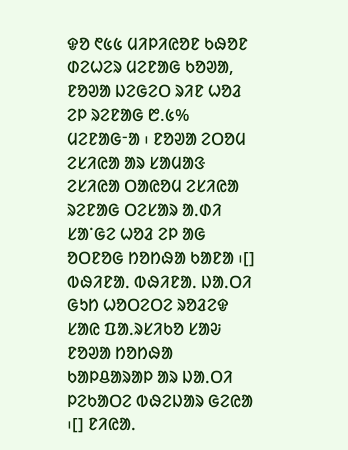ᱫᱚ ᱖᱕᱕ ᱢᱤᱞᱤᱭᱚᱱ ᱠᱷᱚᱱ ᱰᱮᱦᱮᱨ ᱢᱮᱱᱟᱜ ᱠᱚᱣᱟ, ᱱᱚᱣᱟ ᱡᱮᱜᱮᱛ ᱨᱤᱱ ᱦᱚᱲ ᱮᱞ ᱨᱮᱱᱟᱜ ᱘.᱕% ᱢᱮᱱᱟᱜᱼᱟ ᱾ ᱱᱚᱣᱟ ᱮᱛᱚᱢ ᱮᱥᱤᱭᱟ ᱟᱨ ᱥᱟᱢᱟᱝ ᱮᱥᱤᱭᱟ ᱛᱟᱭᱚᱢ ᱮᱥᱤᱭᱟ ᱨᱮᱱᱟᱜ ᱛᱮᱥᱟᱨ ᱟᱹᱰᱤ ᱥᱟᱸᱜᱮ ᱦᱚᱲ ᱮᱞ ᱟᱜ ᱚᱛᱱᱚᱜ ᱴᱚᱴᱷᱟ ᱠᱟᱱᱟ ᱾[] ᱵᱷᱤᱱᱟᱹ ᱵᱷᱤᱱᱟᱹ ᱡᱟᱹᱛᱤ ᱜᱩᱴ ᱦᱚᱛᱮᱛᱮ ᱨᱚᱲᱮᱫ ᱥᱟᱭ ᱯᱟᱹᱨᱥᱤᱠᱚ ᱥᱟᱶ ᱱᱚᱣᱟ ᱴᱚᱴᱷᱟ ᱠᱟᱞᱪᱟᱨᱟᱞ ᱟᱨ ᱡᱟᱹᱛᱤ ᱞᱮᱠᱟᱛᱮ ᱵᱷᱮᱡᱟᱨ ᱜᱮᱭᱟ ᱾[] ᱱᱤᱭᱟᱹ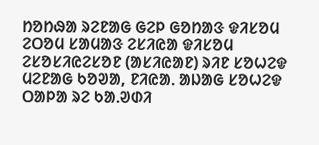ᱴᱚᱴᱷᱟ ᱨᱮᱱᱟᱜ ᱜᱮᱞ ᱜᱚᱴᱟᱝ ᱫᱤᱥᱚᱢ ᱮᱛᱚᱢ ᱥᱟᱢᱟᱝ ᱮᱥᱤᱭᱟ ᱫᱤᱥᱚᱢ ᱮᱥᱚᱥᱤᱭᱮᱥᱚᱱ (ᱟᱥᱤᱭᱟᱱ) ᱨᱤᱱ ᱥᱚᱦᱮᱫ ᱢᱮᱱᱟᱜ ᱠᱚᱣᱟ, ᱱᱤᱭᱟᱹ ᱟᱡᱟᱜ ᱥᱚᱦᱮᱫ ᱛᱟᱞᱟ ᱨᱮ ᱠᱟᱹᱣᱰᱤ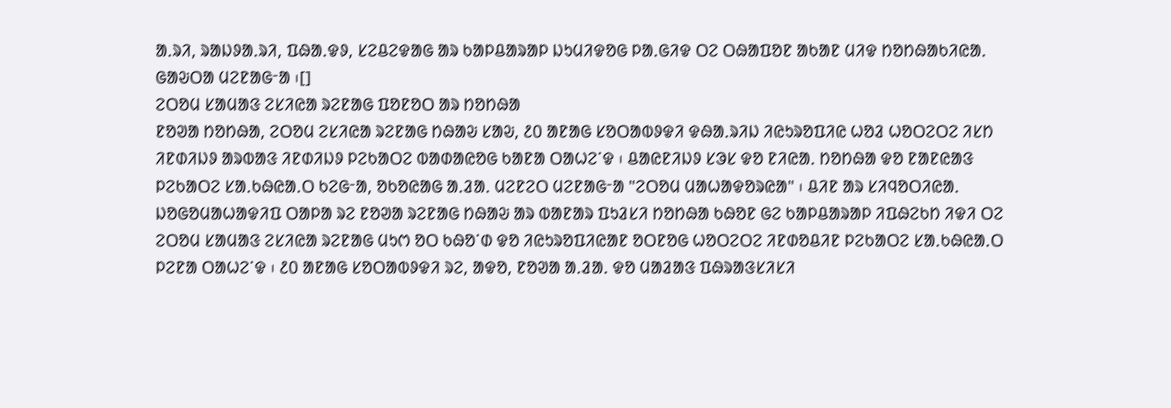ᱟᱹᱨᱤ, ᱨᱟᱡᱽᱟᱹᱨᱤ, ᱯᱷᱟᱹᱫᱽ, ᱥᱮᱪᱮᱫᱟᱜ ᱟᱨ ᱠᱟᱞᱪᱟᱨᱟᱞ ᱡᱩᱢᱤᱫᱚᱜ ᱞᱟᱹᱜᱤᱫ ᱛᱮ ᱛᱷᱟᱯᱚᱱ ᱟᱠᱟᱱ ᱢᱤᱫ ᱴᱚᱴᱷᱟᱠᱤᱭᱟᱹ ᱜᱟᱶᱛᱟ ᱢᱮᱱᱟᱜᱼᱟ ᱾[]
ᱮᱛᱚᱢ ᱥᱟᱢᱟᱝ ᱮᱥᱤᱭᱟ ᱨᱮᱱᱟᱜ ᱯᱚᱱᱚᱛ ᱟᱨ ᱴᱚᱴᱷᱟ
ᱱᱚᱣᱟ ᱴᱚᱴᱷᱟ, ᱮᱛᱚᱢ ᱮᱥᱤᱭᱟ ᱨᱮᱱᱟᱜ ᱴᱷᱟᱶ ᱥᱟᱶ, ᱒᱐ ᱟᱱᱟᱜ ᱥᱚᱛᱟᱵᱽᱫᱤ ᱫᱷᱟᱹᱨᱤᱡ ᱤᱭᱩᱨᱚᱯᱤᱭ ᱦᱚᱲ ᱦᱚᱛᱮᱛᱮ ᱤᱥᱴ ᱤᱱᱰᱤᱡᱽ ᱟᱨᱵᱟᱝ ᱤᱱᱰᱤᱡᱽ ᱞᱮᱠᱟᱛᱮ ᱵᱟᱰᱟᱭᱚᱜ ᱠᱟᱱᱟ ᱛᱟᱦᱮᱸᱫ ᱾ ᱪᱟᱭᱱᱤᱡᱽ ᱥᱳᱥ ᱫᱚ ᱱᱤᱭᱟᱹ ᱴᱚᱴᱷᱟ ᱫᱚ ᱱᱟᱱᱭᱟᱝ ᱞᱮᱠᱟᱛᱮ ᱥᱟᱹᱠᱷᱭᱟᱹᱛ ᱠᱮᱜᱼᱟ, ᱚᱠᱚᱭᱟᱜ ᱟᱹᱲᱟᱹ ᱢᱮᱱᱮᱛ ᱢᱮᱱᱟᱜᱼᱟ "ᱮᱛᱚᱢ ᱢᱟᱦᱟᱫᱚᱨᱭᱟ" ᱾ ᱪᱤᱱ ᱟᱨ ᱥᱤᱧᱚᱛᱤᱭᱟᱹ ᱡᱚᱜᱚᱢᱟᱦᱟᱫᱤᱯ ᱛᱟᱞᱟ ᱨᱮ ᱱᱚᱣᱟ ᱨᱮᱱᱟᱜ ᱴᱷᱟᱶ ᱟᱨ ᱵᱟᱱᱟᱨ ᱯᱩᱲᱥᱤ ᱴᱚᱴᱷᱟ ᱠᱷᱚᱱ ᱜᱮ ᱠᱟᱞᱪᱟᱨᱟᱞ ᱤᱯᱷᱮᱠᱴ ᱤᱫᱤ ᱛᱮ ᱮᱛᱚᱢ ᱥᱟᱢᱟᱝ ᱮᱥᱤᱭᱟ ᱨᱮᱱᱟᱜ ᱢᱩᱬ ᱚᱛ ᱠᱷᱚᱸᱰ ᱫᱚ ᱤᱭᱩᱨᱚᱯᱤᱭᱟᱱ ᱚᱛᱱᱚᱜ ᱦᱚᱛᱮᱛᱮ ᱤᱱᱰᱚᱪᱤᱱ ᱞᱮᱠᱟᱛᱮ ᱥᱟᱹᱠᱷᱭᱟᱹᱛ ᱞᱮᱱᱟ ᱛᱟᱦᱮᱸᱫ ᱾ ᱒᱐ ᱟᱱᱟᱜ ᱥᱚᱛᱟᱵᱽᱫᱤ ᱨᱮ, ᱟᱫᱚ, ᱱᱚᱣᱟ ᱟᱹᱲᱟᱹ ᱫᱚ ᱢᱟᱲᱟᱝ ᱯᱷᱨᱟᱝᱥᱤᱥᱤ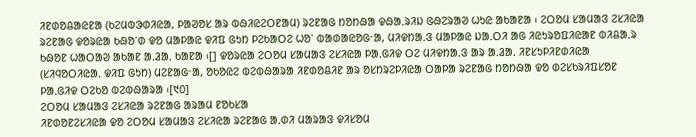ᱤᱱᱰᱚᱪᱟᱭᱱᱟ (ᱠᱮᱢᱵᱳᱰᱤᱭᱟ, ᱞᱟᱣᱚᱥ ᱟᱨ ᱵᱷᱤᱭᱮᱛᱱᱟᱢ) ᱨᱮᱱᱟᱜ ᱴᱚᱴᱷᱟ ᱫᱷᱟᱹᱨᱤᱡ ᱜᱷᱮᱨᱟᱣ ᱦᱩᱭ ᱟᱠᱟᱱᱟ ᱾ ᱮᱛᱚᱢ ᱥᱟᱢᱟᱝ ᱮᱥᱤᱭᱟ ᱨᱮᱱᱟᱜ ᱫᱚᱨᱭᱟ ᱠᱷᱚᱸᱰ ᱫᱚ ᱢᱟᱞᱟᱭ ᱫᱤᱯ ᱜᱩᱴ ᱞᱮᱠᱟᱛᱮ ᱦᱚᱸ ᱵᱟᱰᱟᱭᱚᱜᱼᱟ, ᱢᱤᱫᱴᱟᱹᱝ ᱢᱟᱞᱟᱭ ᱡᱟᱹᱛᱤ ᱟᱜ ᱤᱭᱩᱨᱚᱯᱤᱭᱟᱱ ᱵᱤᱪᱟᱹᱨ ᱠᱷᱚᱱ ᱦᱟᱛᱟᱣ ᱟᱠᱟᱱ ᱟᱹᱲᱟᱹ ᱠᱟᱱᱟ ᱾[] ᱫᱚᱨᱭᱟ ᱮᱛᱚᱢ ᱥᱟᱢᱟᱝ ᱮᱥᱤᱭᱟ ᱞᱟᱹᱜᱤᱫ ᱛᱮ ᱢᱤᱫᱴᱟᱹᱝ ᱟᱨ ᱟᱹᱲᱟᱹ ᱤᱱᱥᱩᱞᱤᱱᱰᱤᱭᱟ (ᱥᱤᱧᱚᱛᱤᱭᱟᱹ ᱫᱤᱯ ᱜᱩᱴ) ᱢᱮᱱᱟᱜᱼᱟ, ᱚᱠᱚᱭᱮ ᱵᱮᱵᱷᱟᱨᱟ ᱤᱱᱰᱚᱪᱤᱱ ᱟᱨ ᱚᱥᱴᱨᱮᱞᱤᱭᱟ ᱛᱟᱞᱟ ᱨᱮᱱᱟᱜ ᱴᱚᱴᱷᱟ ᱫᱚ ᱰᱮᱥᱠᱨᱤᱯᱥᱚᱱ ᱞᱟᱹᱜᱤᱫ ᱛᱮᱠᱚ ᱵᱮᱵᱷᱟᱨᱟ ᱾[᱑᱐]
ᱮᱛᱚᱢ ᱥᱟᱢᱟᱝ ᱮᱥᱤᱭᱟ ᱨᱮᱱᱟᱜ ᱟᱨᱟᱢ ᱱᱚᱠᱥᱟ
ᱤᱱᱰᱚᱱᱮᱥᱤᱭᱟ ᱫᱚ ᱮᱛᱚᱢ ᱥᱟᱢᱟᱝ ᱮᱥᱤᱭᱟ ᱨᱮᱱᱟᱜ ᱟᱹᱰᱤ ᱢᱟᱨᱟᱝ ᱫᱤᱥᱚᱢ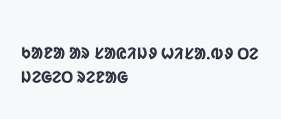ᱠᱟᱱᱟ ᱟᱨ ᱥᱟᱭᱤᱡᱽ ᱦᱤᱥᱟᱹᱵᱽ ᱛᱮ ᱡᱮᱜᱮᱛ ᱨᱮᱱᱟᱜ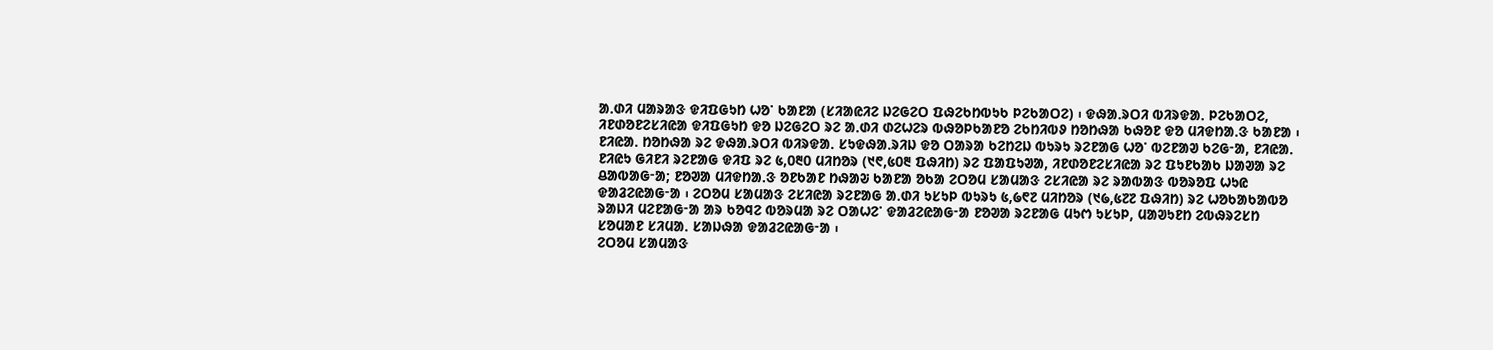ᱟᱹᱰᱤ ᱢᱟᱨᱟᱝ ᱫᱤᱯᱜᱩᱴ ᱦᱚᱸ ᱠᱟᱱᱟ (ᱥᱤᱟᱭᱤᱮ ᱡᱮᱜᱮᱛ ᱯᱷᱮᱠᱴᱵᱩᱠ ᱞᱮᱠᱟᱛᱮ) ᱾ ᱫᱷᱟᱹᱨᱛᱤ ᱵᱤᱨᱫᱟᱹ ᱞᱮᱠᱟᱛᱮ, ᱤᱱᱰᱚᱱᱮᱥᱤᱭᱟ ᱫᱤᱯᱜᱩᱴ ᱫᱚ ᱡᱮᱜᱮᱛ ᱨᱮ ᱟᱹᱰᱤ ᱰᱮᱦᱮᱨ ᱵᱷᱚᱞᱠᱟᱱᱚ ᱮᱠᱴᱤᱵᱽ ᱴᱚᱴᱷᱟ ᱠᱷᱚᱱ ᱫᱚ ᱢᱤᱫᱴᱟᱹᱝ ᱠᱟᱱᱟ ᱾ ᱱᱤᱭᱟᱹ ᱴᱚᱴᱷᱟ ᱨᱮ ᱫᱷᱟᱹᱨᱛᱤ ᱵᱤᱨᱫᱟᱹ ᱥᱩᱫᱷᱟᱹᱨᱤᱡ ᱫᱚ ᱛᱟᱨᱟ ᱠᱮᱴᱮᱡ ᱵᱩᱨᱩ ᱨᱮᱱᱟᱜ ᱦᱚᱸ ᱵᱮᱱᱟᱣ ᱠᱮᱜᱼᱟ, ᱱᱤᱭᱟᱹ ᱱᱤᱭᱩ ᱜᱤᱱᱤ ᱨᱮᱱᱟᱜ ᱫᱤᱯ ᱨᱮ ᱕,᱐᱓᱐ ᱢᱤᱴᱚᱨ (᱑᱖,᱕᱐᱓ ᱯᱷᱤᱴ) ᱨᱮ ᱯᱟᱯᱩᱣᱟ, ᱤᱱᱰᱚᱱᱮᱥᱤᱭᱟ ᱨᱮ ᱯᱩᱱᱠᱟᱠ ᱡᱟᱣᱟ ᱨᱮ ᱪᱟᱵᱟᱜᱼᱟ; ᱱᱚᱣᱟ ᱢᱤᱫᱴᱟᱹᱝ ᱚᱱᱠᱟᱱ ᱴᱷᱟᱶ ᱠᱟᱱᱟ ᱚᱠᱟ ᱮᱛᱚᱢ ᱥᱟᱢᱟᱝ ᱮᱥᱤᱭᱟ ᱨᱮ ᱨᱟᱵᱟᱝ ᱵᱚᱨᱚᱯ ᱦᱩᱭ ᱫᱟᱲᱮᱭᱟᱜᱼᱟ ᱾ ᱮᱛᱚᱢ ᱥᱟᱢᱟᱝ ᱮᱥᱤᱭᱟ ᱨᱮᱱᱟᱜ ᱟᱹᱰᱤ ᱩᱥᱩᱞ ᱵᱩᱨᱩ ᱕,᱙᱖᱗ ᱢᱤᱴᱚᱨ (᱑᱙,᱕᱗᱗ ᱯᱷᱤᱴ) ᱨᱮ ᱦᱚᱠᱟᱠᱟᱵᱚ ᱨᱟᱡᱤ ᱢᱮᱱᱟᱜᱼᱟ ᱟᱨ ᱠᱚᱧᱮ ᱵᱚᱨᱢᱟ ᱨᱮ ᱛᱟᱦᱮᱸ ᱫᱟᱲᱮᱭᱟᱜᱼᱟ ᱱᱚᱣᱟ ᱨᱮᱱᱟᱜ ᱢᱩᱬ ᱩᱥᱩᱞ, ᱢᱟᱣᱩᱱᱴ ᱮᱵᱷᱨᱮᱥᱴ ᱥᱚᱢᱟᱱ ᱥᱤᱢᱟᱹ ᱥᱟᱡᱷᱟ ᱫᱟᱲᱮᱭᱟᱜᱼᱟ ᱾
ᱮᱛᱚᱢ ᱥᱟᱢᱟᱝ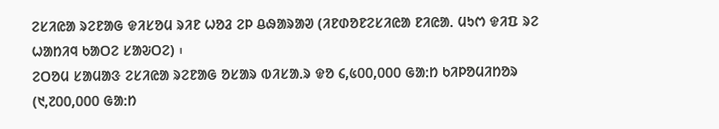ᱮᱥᱤᱭᱟ ᱨᱮᱱᱟᱜ ᱫᱤᱥᱚᱢ ᱨᱤᱱ ᱦᱚᱲ ᱮᱞ ᱪᱷᱟᱨᱟᱣ (ᱤᱱᱰᱚᱱᱮᱥᱤᱭᱟ ᱱᱤᱭᱟᱹ ᱢᱩᱬ ᱫᱤᱯ ᱨᱮ ᱦᱟᱴᱤᱧ ᱠᱟᱛᱮ ᱥᱟᱶᱛᱮ) ᱾
ᱮᱛᱚᱢ ᱥᱟᱢᱟᱝ ᱮᱥᱤᱭᱟ ᱨᱮᱱᱟᱜ ᱚᱥᱟᱨ ᱵᱤᱥᱟᱹᱨ ᱫᱚ ᱔,᱕᱐᱐,᱐᱐᱐ ᱜᱟᱺᱴ ᱠᱤᱞᱚᱢᱤᱴᱚᱨ (᱑,᱗᱐᱐,᱐᱐᱐ ᱜᱟᱺᱴ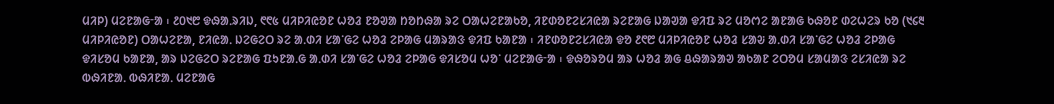ᱢᱤᱞ) ᱢᱮᱱᱟᱜᱼᱟ ᱾ ᱒᱐᱑᱘ ᱫᱷᱟᱹᱨᱤᱡ, ᱖᱖᱕ ᱢᱤᱞᱤᱭᱚᱱ ᱦᱚᱲ ᱱᱚᱣᱟ ᱴᱚᱴᱷᱟ ᱨᱮ ᱛᱟᱦᱮᱱᱟᱠᱚ, ᱤᱱᱰᱚᱱᱮᱥᱤᱭᱟ ᱨᱮᱱᱟᱜ ᱡᱟᱣᱟ ᱫᱤᱯ ᱨᱮ ᱢᱚᱬᱮ ᱟᱱᱟᱜ ᱠᱷᱚᱱ ᱰᱮᱦᱮᱨ ᱠᱚ (᱑᱔᱓ ᱢᱤᱞᱤᱭᱚᱱ) ᱛᱟᱦᱮᱱᱟ, ᱱᱤᱭᱟᱹ ᱡᱮᱜᱮᱛ ᱨᱮ ᱟᱹᱰᱤ ᱥᱟᱸᱜᱮ ᱦᱚᱲ ᱮᱞᱟᱜ ᱢᱟᱨᱟᱝ ᱫᱤᱯ ᱠᱟᱱᱟ ᱾ ᱤᱱᱰᱚᱱᱮᱥᱤᱭᱟ ᱫᱚ ᱒᱖᱘ ᱢᱤᱞᱤᱭᱚᱱ ᱦᱚᱲ ᱥᱟᱶ ᱟᱹᱰᱤ ᱥᱟᱸᱜᱮ ᱦᱚᱲ ᱮᱞᱟᱜ ᱫᱤᱥᱚᱢ ᱠᱟᱱᱟ, ᱟᱨ ᱡᱮᱜᱮᱛ ᱨᱮᱱᱟᱜ ᱯᱩᱱᱟᱹᱜ ᱟᱹᱰᱤ ᱥᱟᱸᱜᱮ ᱦᱚᱲ ᱮᱞᱟᱜ ᱫᱤᱥᱚᱢ ᱦᱚᱸ ᱢᱮᱱᱟᱜᱼᱟ ᱾ ᱫᱷᱚᱨᱚᱢ ᱟᱨ ᱦᱚᱲ ᱟᱜ ᱪᱷᱟᱨᱟᱣ ᱟᱠᱟᱱ ᱮᱛᱚᱢ ᱥᱟᱢᱟᱝ ᱮᱥᱤᱭᱟ ᱨᱮ ᱵᱷᱤᱱᱟᱹ ᱵᱷᱤᱱᱟᱹ ᱢᱮᱱᱟᱜ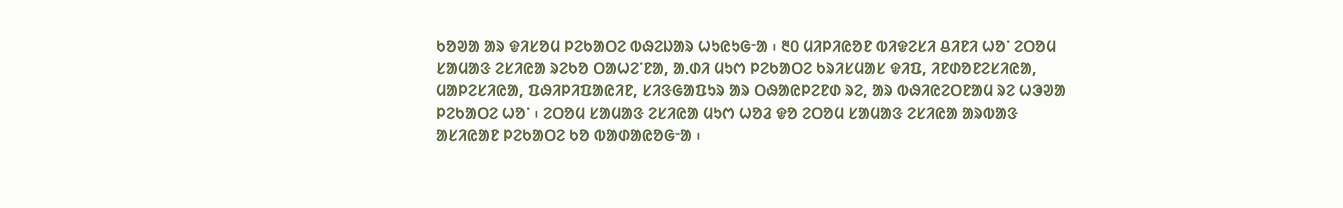ᱠᱚᱣᱟ ᱟᱨ ᱫᱤᱥᱚᱢ ᱞᱮᱠᱟᱛᱮ ᱵᱷᱮᱡᱟᱨ ᱦᱩᱭᱩᱜᱼᱟ ᱾ ᱓᱐ ᱢᱤᱞᱤᱭᱚᱱ ᱵᱤᱫᱮᱥᱤ ᱪᱤᱱᱤ ᱦᱚᱸ ᱮᱛᱚᱢ ᱥᱟᱢᱟᱝ ᱮᱥᱤᱭᱟ ᱨᱮᱠᱚ ᱛᱟᱦᱮᱸᱱᱟ, ᱟᱹᱰᱤ ᱢᱩᱬ ᱞᱮᱠᱟᱛᱮ ᱠᱨᱤᱥᱢᱟᱥ ᱫᱤᱯ, ᱤᱱᱰᱚᱱᱮᱥᱤᱭᱟ, ᱢᱟᱞᱮᱥᱤᱭᱟ, ᱯᱷᱤᱞᱤᱯᱟᱭᱤᱱ, ᱥᱤᱝᱜᱟᱯᱩᱨ ᱟᱨ ᱛᱷᱟᱭᱞᱮᱱᱰ ᱨᱮ, ᱟᱨ ᱵᱷᱤᱭᱮᱛᱱᱟᱢ ᱨᱮ ᱦᱳᱣᱟ ᱞᱮᱠᱟᱛᱮ ᱦᱚᱸ ᱾ ᱮᱛᱚᱢ ᱥᱟᱢᱟᱝ ᱮᱥᱤᱭᱟ ᱢᱩᱬ ᱦᱚᱲ ᱫᱚ ᱮᱛᱚᱢ ᱥᱟᱢᱟᱝ ᱮᱥᱤᱭᱟ ᱟᱨᱵᱟᱝ ᱟᱥᱤᱭᱟᱱ ᱞᱮᱠᱟᱛᱮ ᱠᱚ ᱵᱟᱰᱟᱭᱚᱜᱼᱟ ᱾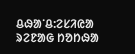ᱪᱷᱟᱸᱪ:ᱮᱥᱤᱭᱟ ᱨᱮᱱᱟᱜ ᱴᱚᱴᱷᱟ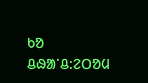ᱠᱚ ᱪᱷᱟᱸᱪ:ᱮᱛᱚᱢ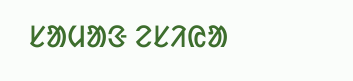ᱥᱟᱢᱟᱝ ᱮᱥᱤᱭᱟ